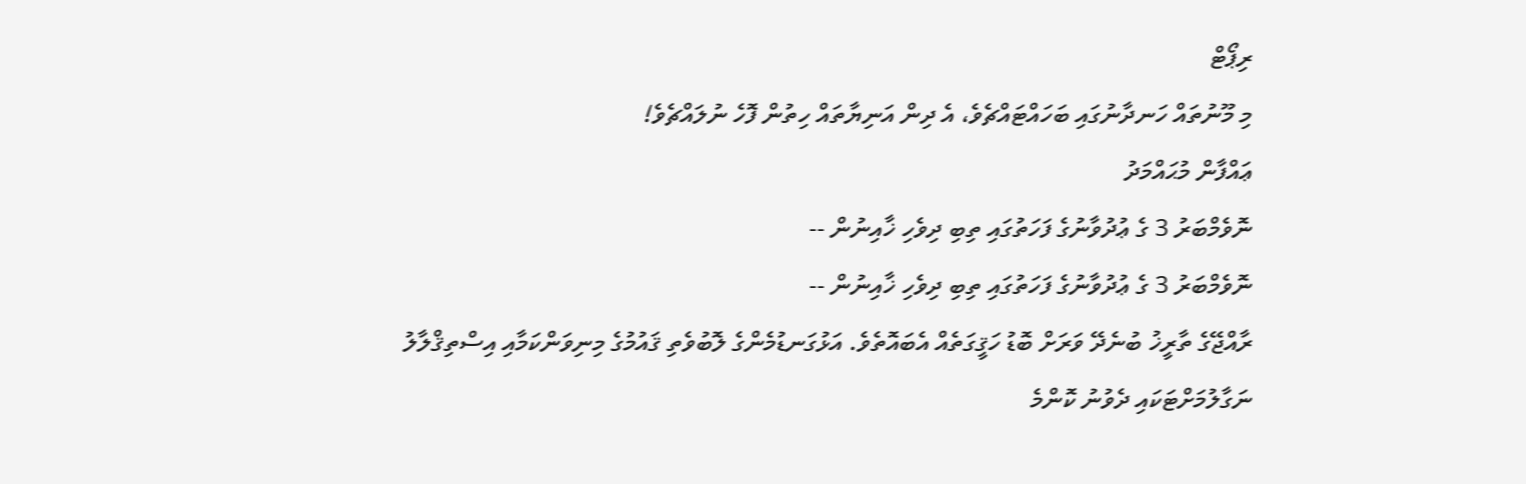ރިޕޯޓް
މި މޫނުތައް ހަނދާނުގައި ބަހައްޓައްޗެވެ، އެ ދިން އަނިޔާތައް ހިތުން ފޮހެ ނުލައްޗެވެ!
ޢައްފާން މުޙައްމަދު
ނޮވެމްބަރު 3 ގެ ޢުދުވާނުގެ ފަހަތުގައި ތިބި ދިވެހި ޚާއިނުން --
ނޮވެމްބަރު 3 ގެ ޢުދުވާނުގެ ފަހަތުގައި ތިބި ދިވެހި ޚާއިނުން --
ރާއްޖޭގެ ތާރީޚު ބުނެދޭ ވަރަށް ބޮޑު ހަޤީގަތެއް އެބައޮތެވެ. އަޅުގަނޑުމެންގެ ލޮބުވެތި ޤައުމުގެ މިނިވަންކަމާއި އިސްތިޤްލާލު ނަގާލުމަށްޓަކައި ދެވުނު ކޮންމެ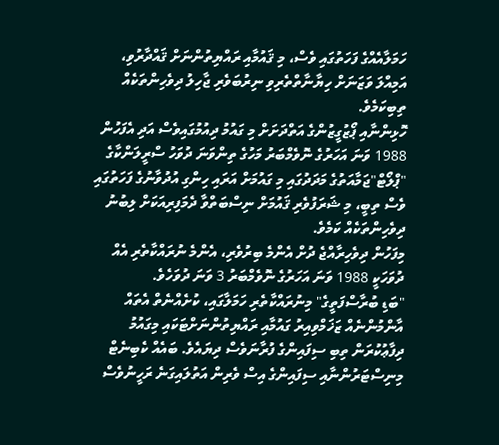ހަމަލާއެއްގެ ފަހަތުގައި ވެސް، މި ޤައުމާއި ރައްޔިތުންނަށް ޤައްދާރުވި، އަމިއްލަ ވަޒަނަށް ހިޔާނާތްތެރިވި ނިރުބަވެރި ޖާހިލު ދިވެހިންތަކެއް ތިބިކަމެވެ.
ހޮޅިންނާއި ޕޯޒުގީޒުންގެ އަތްދަށަށް މި ގައުމު ދިއުމުގައިވެސް އަދި އެފަހުން 1988 ވަނަ އަހަރުގެ ނޮވެމްބަރު މަހުގެ ތިންވަނަ ދުވަހު ސްރީލަންކާގެ "ޕްލޯޓް"ޖަމާއަތުގެ މަދަދުގައި މި ގައުމަށް އަރައި ހިންގި އުދުވާނުގެ ފަހަތުގައި ވެސް ތިބީ، މި ޝަރަފުވެރި ޤައުމަށް ނިސްބަތްވާ ދެމަފިރިއަކަށް ލިބުނު ދިވެހިންތަކެއް ކަމެވެ.
މިފަހުން ދިވެހިރާއްޖެ ދުށް އެންމެ ބިރުވެރި، އެންމެ ނުރައްކާތެރި އެއް ދުވަހަކީ 1988 ވަނަ އަހަރުގެ ނޮވެމްބަރު 3 ވަނަ ދުވަހެވެ.
"ބަޑި ބުރާސްފަތީގެ" މިނުރައްކާތެރި ހަމަލާގައި، ކުށެއްނެތް އެތައް އާންމުންނެއް ޒަޚަމްވިއިރު ގައުމާއި ރައްޔިތުންނަށްޓަކައި މިގައުމު ދިފާޢުކުރަން ތިބި ސިފައިންގެ ފުރާނަވެސް ދިޔައެވެ. ބައެއް ކެބިނެޓް މިނިސްޓަރުންނާއި ސިފައިންގެ އިސް ވެރިން އަތުލައިގަނެ ރަހީނުވެސް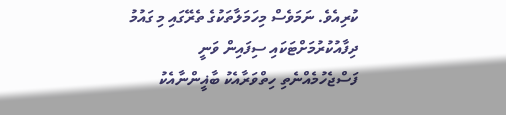ކުރިއެވެ. ނަމަވެސް މިހަމަލާތަކުގެ ތެރޭގައި މި ގައުމު ދިފާއުކުރުމަށްޓަކައި ސިފައިން ވަނީ ފަސްޖެހުމެއްނެތި ހިތްވަރާއެކު ބާޣީންނާއެކު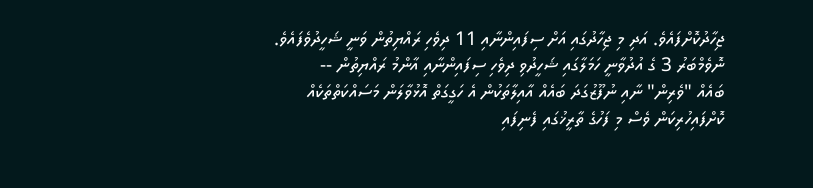ޖިހާދުކޮށްފައެވެ. އަދި މި ޖިހާދުގައި އަށް ސިފައިންނާއި 11 ދިވެހި ރައްޔިތުން ވަނީ ޝަހީދުވެފައެވެ.
ނޮވެމްބަރު 3 ގެ އުދުވާނީ ހަމަލާގައި ޝަހީދުވި ދިވެހި ސިފައިންނާއި އާންމު ރައްޔިތުން --
ބައެއް "ވެރިން" ނާއި ނުފޫޒުގަދަ ބައެއް އާއިލާތަކުން އެ ހަގީގަތް އޮޅުވާލަން މަސައްކަތްތަކެއް ކޮށްފައިހުރިކަން ވެސް މި ފަހުގެ ތާރީޚުގައި ފެނިފައި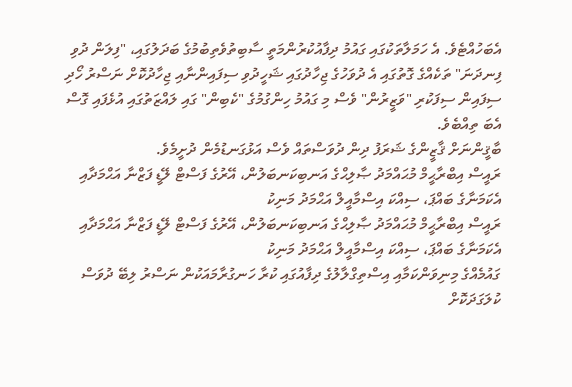އެބަހުއްޓެވެ. އެ ހަމަލާތަކުގައި ގައުމު ދިފާއުކުރުންމަތީ ސާބިތުވެތިބުމުގެ ބަދަލުގައި، "ފިލަން ދުވި ފިނދަނަ" ތަކެއްގެ ގޮތުގައި އެ ދުވަހުގެ ޖިހާދުގައި ޝަހީދުވި ސިފައިންނާއި ޖިހާދުކޮށް ނަސްރު ހޯދި ސިފައިން ސިފަކުރި "ވަޒީރުން" ވެސް މި ގައުމު ހިންގުމުގެ "ކެބިން" ގައި ލައްޒަތުގައި އުޅެފައި ގޮސް އެބަ ތިއްބެވެ.
ބާޤީންނަށް ޤާޒީންގެ ޝަރަފު ދިން ދުވަސްތައް ވެސް އަޅުގަނޑުމެން ދުށީމެވެ.
ރައީސް އިބްރާޙީމް މުޙައްމަދު ޞާލިޙްގެ އަނބިކަނބަލުން، އޭރުގެ ފަސްޓް ލޭޑީ ފަޒްނާ އަޙްމަދާއި އެކަމަނާގެ ބައްޕަ، ސިއްކަ އިސްމާއީލް އަޙްމަދު މަނިކު
ރައީސް އިބްރާޙީމް މުޙައްމަދު ޞާލިޙްގެ އަނބިކަނބަލުން، އޭރުގެ ފަސްޓް ލޭޑީ ފަޒްނާ އަޙްމަދާއި އެކަމަނާގެ ބައްޕަ، ސިއްކަ އިސްމާއީލް އަޙްމަދު މަނިކު
ގައުމެއްގެ މިނިވަންކަމާއި އިސްތިގްލާލުގެ ދިފާއުގައި ކުރާ ހަނގުރާމައަކުން ނަސްރު ލިބޭ ދުވަސް ކުލަގަދަކޮށް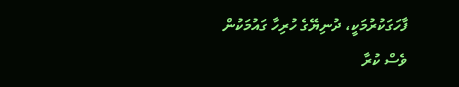ފާހަގަކުރުމަކީ، ދުނިޔޭގެ ހުރިހާ ގައުމަކުން ވެސް ކުރާ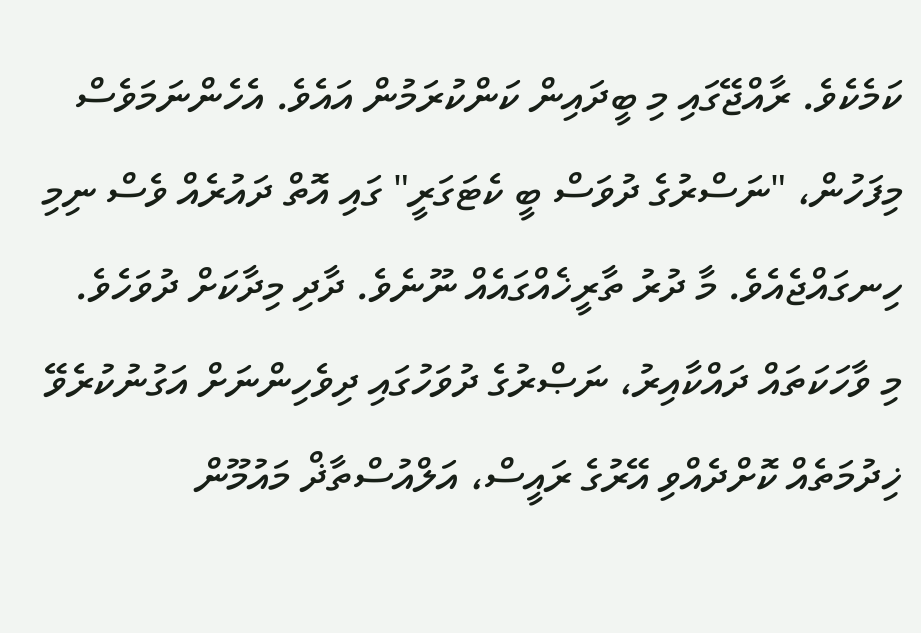ކަމެކެވެ. ރާއްޖޭގައި މި ބީދައިން ކަންކުރަމުން އައެވެ. އެހެންނަމަވެސް މިފަހުން، "ނަސްރުގެ ދުވަސް ބީ ކެޓަގަރީ" ގައި އޮތް ދައުރެއް ވެސް ނިމި ހިނގައްޖެއެވެ. މާ ދުރު ތާރީޚެއްގައެއް ނޫނެވެ. ދާދި މިދާކަށް ދުވަހެވެ.
މި ވާހަކަތައް ދައްކާއިރު، ނަޞްރުގެ ދުވަހުގައި ދިވެހިންނަށް އަގުނުކުރެވޭ ޚިދުމަތެއް ކޮށްދެއްވި އޭރުގެ ރައީސް، އަލްއުސްތާޛް މައުމޫން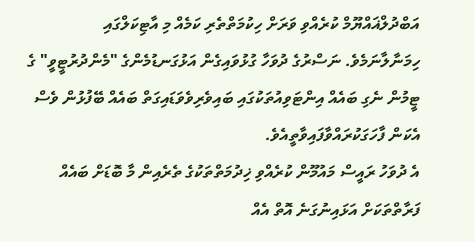އަބްދުލްޣައްޔޫމް ކުރެއްވި ވަރަށް ހިކުމަތްތެރި ކަމެއް މި އާޓިކަލްގައި ހިމަނާލާނަމެވެ. ނަސްރުގެ ދުވަހާ ގުޅުވައިގެން އަޅުގަނޑުމެންގެ "މެންދުރުޓީވީ" ގެ ޓީމުން ނެގި ބައެއް އިންޓަވިއުތަކުގައި ބައިވެރިވެވަޑައިގަތް ބައެއް ބޭފުޅުން ވެސް އެކަން ފާހަގަކުރައްވާފައިވާތީއެވެ.
އެ ދުވަހު ރައީސް މައުމޫން ކުރެއްވި ޚިދުމަތްތަކުގެ ތެރެއިން މާ ބޮޑަށް ބައެއް ފަރާތްތަކަށް އަޅައިނުގަނެ އޮތް އެއް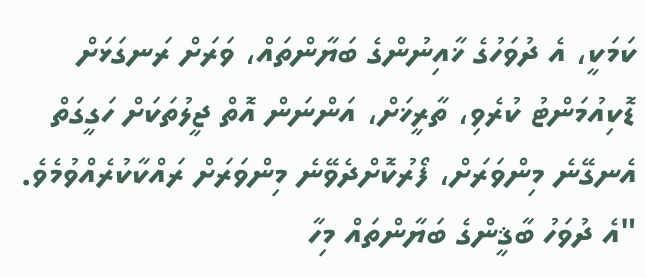ކަމަކީ، އެ ދުވަހުގެ ޚާއިނުންގެ ބަޔާންތައް، ވަރަށް ރަނގަޅަށް ޑޮކިއުމަންޓު ކުރެވި، ތާރީޚަށް، އަންނަން އޮތް ޖީލުތަކަށް ހަގީގަތް އެނގޭނެ މިންވަރަށް، ފޯރުކޮށްދެވޭނެ މިންވަރަށް ރައްކާކުރެއްވުމެވެ.
"އެ ދުވަހު ބާޤީންގެ ބަޔާންތައް މިހާ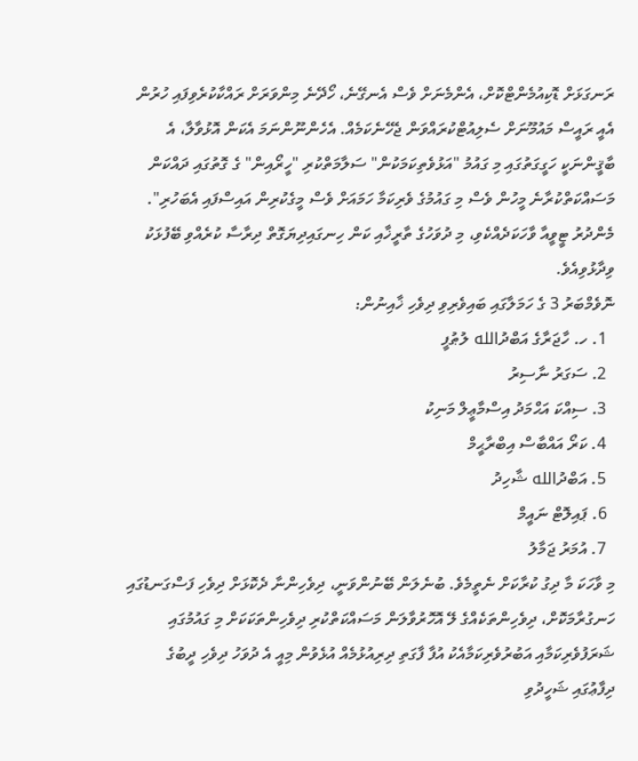ރަނގަޅަށް ޑޮކިއުމެންޓްކޮށް، އެންމެނަށް ވެސް އެނގޭނެ، ހޯދޭނެ މިންވަރަށް ރައްކާކުރެވިފައި ހުރުން އެއީ ރައީސް މައުމޫނަށް ސެލިއުޓްކުރައްވަން ޖެހޭނެކަމެއް. އެހެންނޫންނަމަ އެކަން އޮޅުވާލާ، އެ ބާޤީންނަކީ ހަގީގަތުގައި މި ގައުމު "އަޅުވެތިކަމަކުން" ސަލާމަތްކުރި "ހީރޯއިން" ގެ ގޮތުގައި ދައްކަން މަސައްކަތްކުރާނެ މީހުން ވެސް މި ގައުމުގެ ވެރިކަމާ ހަމައަށް ވެސް މީގެކުރިން އައިސްފައި އެބަހުރި". މެންދުރު ޓީވީއާ ވާހަކަދެއްކެވި، މި ދުވަހުގެ ތާރީޚާއި ކަން ހިނގައިދިޔަގޮތް ދިރާސާ ކުރެއްވި ބޭފުޅަކު ވިދާޅުވިއެވެ.
ނޮވެމްބަރު 3 ގެ ހަމަލާގައި ބައިވެރިވި ދިވެހި ޚާއިނުން:
  1. ހ. ހާޖަރާގެ އަބްދުالله ލުޠުފީ
  2. ސަގަރު ނާސިރު
  3. ސިއްކަ އަޙްމަދު އިސްމާޢީލް މަނިކު
  4. ކަރޯ އައްބާސް އިބްރާޙީމް
  5. އަބްދުالله ޝާހިދު
  6. ޕައިލޮޓް ނައީމް
  7. އުމަރު ޖަމާލު
މި ވާހަކަ މާ ދިގު ކުރާކަށް ނެތީމެވެ. ބުނެލަން ބޭނުންވަނީ، ދިވެހިންނާ ދެކޮޅަށް ދިވެހި ފަސްގަނޑުގައި ހަނގުރާމަކޮށް، ދިވެހިންތަކެއްގެ ލޭ އޮހޮރުވާލަން މަސައްކަތްކުރި ދިވެހިންތަކަކަށް މި ގައުމުގައި ޝަރަފުވެރިކަމާއި އަބުރުވެރިކަމާއެކު އުފާ ފާގަތި ދިރިއުޅުމެއް އުޅެވުން މިއީ އެ ދުވަހު ދިވެހި ދީބުގެ ދިފާޢުގައި ޝަހީދުވި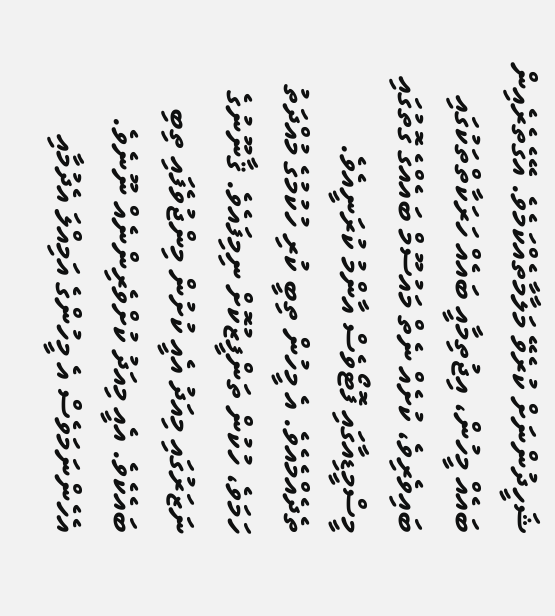ޝަހީދުންނަށް ކުރެވޭ މަލާމާތެއްކަމެވެ. އޭގެތެރެއިން ބައެއް މީހުން، އިޖުތިމާއީ ބައެއް ހަރަކާތްތަކުގައި ބައިވެރިވެ، ކުށެއް ނެތް މައުސޫމް ބައެއްގެ ގޮތުގައި މީސްމީޑިއާގައި ފޮޓޯވެސް އާންމު ކުރަނީއެވެ.
ތެދެއްމެއެވެ. އެ މީހުން ތިބީ ކުރި ހުކުމުގެ މުއްދަތު ހަމަވެ، ހުކުން ތަންފީޒުކޮށް ނިމިފައެވެ. ޤާނޫނުގެ ނަޒަރުގައި މިއަދު އެއީ ކުށުން މިންޖުވެފައި ތިބި ބައެކެވެ. އެއީ މިއަދު ކުށްވެރިންނެއް ނޫނެވެ. އެހެންނަމަވެސް އެ މީހުންގެ އަމިއްލަ އެދުމާއި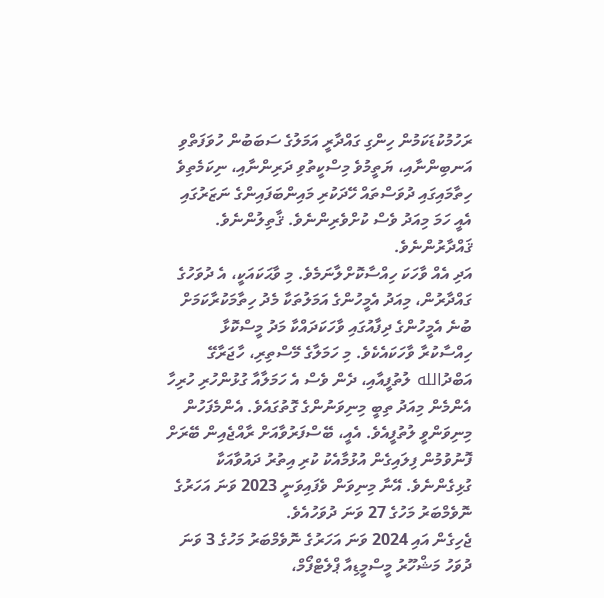ރަހުމުކުޑަކަމުން ހިންގި ގައްދާރީ އަމަލުގެ ސަބަބުން ހުވަފަތްވި އަނބިންނާއި، ޔަތީމުވެ މިސްކީތުވި ދަރިންނާއި، ނިކަމެތިވެ ހިތާމައިގައި ދުވަސްތައް ހޭދަކުރި މައިންބަފައިންގެ ނަޒަރުގައި އެއީ ހަމަ މިއަދު ވެސް ކުށްވެރިންނެވެ. ޤާތިލުންނެވެ. ޤައްދާރުންނެވެ.
އަދި އެއް ވާހަކަ ހިއްސާކޮށްލާނަމެވެ. މި ވާޙަކައަކީ، އެ ދުވަހުގެ ގައްދާރުން، މިއަދު އެމީހުންގެ އަމަލުތަކާ މެދު ހިތާމަކުރާކަމަށް ބުނެ އެމީހުންގެ ދިފާއުގައި ވާހަކަދައްކާ މަދު މީސްކޮޅާ ހިއްސާކުރާ ވާހަކައެކެވެ. މި ހަމަލާގެ މޭސްތިރި، ހާޖަރާގޭ އަބްދުالله ލުތުފީއާއި، ދެން ވެސް އެ ހަމަލާއާ ގުޅުންހުރި ހުރިހާ އެންމެން މިއަދު ތިބީ މިނިވަނުންގެ ގޮތުގައެވެ. އެންމެފަހުން މިނިވަންވީ ލުތުފީއެވެ. އެއީ، ބޭސްފަރުވާއަށް ރާއްޖެއިން ބޭރަށް ފޮނުވުމުން ފިލައިގެން އުޅުމާއެކު ކުރި އިތުރު ދައުވާއަކާ ގުޅިގެންނެވެ. އޭނާ މިނިވަން ވެފައިވަނީ 2023 ވަނަ އަހަރުގެ ނޮވެމްބަރު މަހުގެ 27 ވަނަ ދުވަހުއެވެ.
ޖެހިގެން އައި 2024 ވަނަ އަހަރުގެ ނޮވެމްބަރު މަހުގެ 3 ވަނަ ދުވަހު މަޝްހޫރު މީސްމީޑިއާ ޕްލެޓްފޯމް،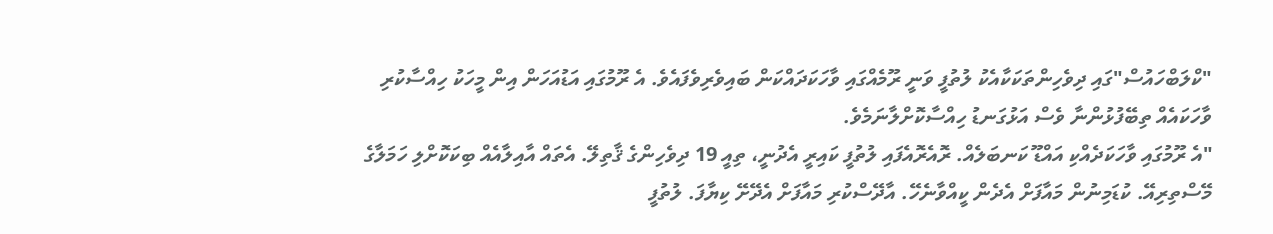"ކްލަބްހައުސް"ގައި ދިވެހިންތަކަކާއެކު ލުތުފީ ވަނީ ރޫމެއްގައި ވާހަކަދައްކަން ބައިވެރިވެފައެވެ. އެ ރޫމުގައި އަޑުއަހަން އިން މީހަކު ހިއްސާކުރި ވާހަކައެއް ތިބޭފުޅުންނާ ވެސް އަޅުގަނޑު ހިއްސާކޮށްލާނަމެވެ.
"އެ ރޫމުގައި ވާހަކަދެއްކި އައްޑޫ ކަނބަލެއް. ރޮއެރޮއެފައި ލުތުފީ ކައިރީ އެދުނީ، ތިއީ 19 ދިވެހިންގެ ޤާތިލޭ. އެތައް އާއިލާއެއް ބިކަކޮށްލި ހަމަލާގެ މޭސްތިރިއޭ. ކުޑަމިނުން މައާފަށް އެދެން ކީއްވާނެހޭ. އާދޭސްކުރި މައާފަށް އެދޭށޭ ކިޔާފަ. ލުތުފީ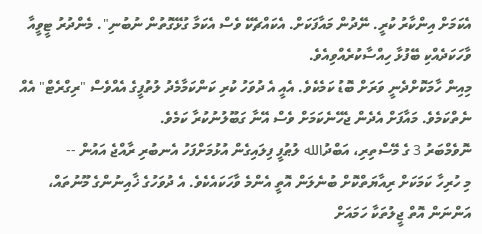އެކަމަށް އިންކާރު ކުރީ. ނޭދުން މައާފަކަށް. އެކައްޗެކޭ ވެސް އެކަމާ ގުޅޭގޮތުން ނުބުނި". މެންދުރު ޓީވީއާ ވާހަކަދެއްކި ބޭފުޅާ ހިއްސާކުރެއްވިއެވެ.
މިއިން ހާމަކޮށްދެނީ ވަރަށް ބޮޑު ކަމެކެވެ. އެއީ އެ ދުވަހު ކުރި ކަންކަމާމެދު ލުތުފީގެ އެއްވެސް "ރިގްރެޓް" އެއް ނެތްކަމެވެ. މައާފަށް އެދެން ޖެހޭނެކަމަށް ވެސް އޭނާ ގަބޫލުނުކުރާ ކަމެވެ.
ނޮވެމްބަރު 3 ގެ މޭސްތިރި، އަބްދުالله ލުޠުފީ ފިލައިގެން އުޅުމަށްފަހު އެނބުރި ރާއްޖެ އައުން --
މި ހުރިހާ ކަމަކަށް ރިއާޔަތްކޮށް ބުނެލަން އޮތީ އެންމެ ވާހަކައެކެވެ. އެ ދުވަހުގެ ޚާއިނުންގެ މޫނުތައް، އަންނަން އޮތް ޖީލުތަކާ ހަމައަށް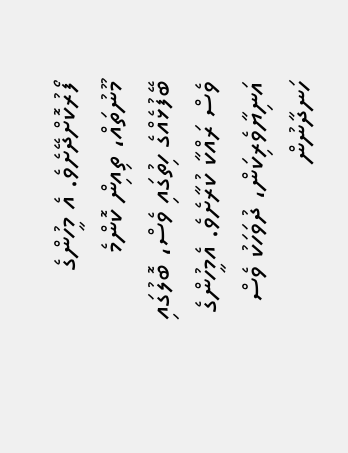ފޯރުކޮށްދޭށެވެ. އެ މީހުންގެ މޫނުތައް، ތިއިން ކޮންމެ ބޭފުޅެއްގެ ހިތުގައި ވެސް، ބޮލުގައި ވެސް ރައްކާ ކުރާށެވެ. އެމީހުންގެ އަނިޔާވެރިކަން، ދުވަހަކު ވެސް ހަނދާނުން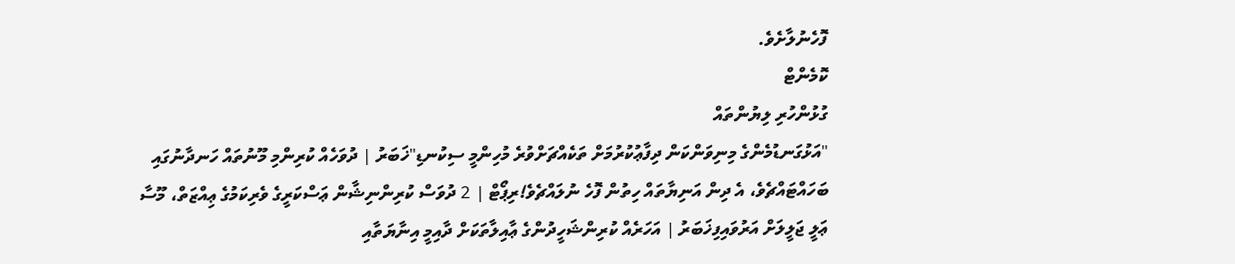ފޮހެނުލާށެވެ.
ކޮމެންޓް
ގުޅުންހުރި ލިޔުންތައް
"އަޅުގަނޑުމެންގެ މިނިވަންކަން ދިފާޢުކުރުމަށް ތަކެއްޗަށްވުރެ މުހިންމީ ސިކުނޑި"ޚަބަރު | ދުވަހެއް ކުރިންމި މޫނުތައް ހަނދާނުގައި ބަހައްޓައްޗެވެ، އެ ދިން އަނިޔާތައް ހިތުން ފޮހެ ނުލައްޗެވެ!ރިޕޯޓް | 2 ދުވަސް ކުރިންނިޝާން ޢަސްކަރީގެ ވެރިކަމުގެ ޢިއްޒަތް، މޫސާ ޢަލީ ޖަލީލަށް އަރުވައިފިޚަބަރު | އަހަރެއް ކުރިންޝަހީދުންގެ ޢާއިލާތަކަށް ދާއިމީ އިނާޔަތާއި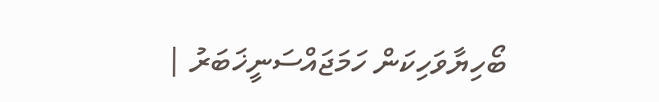ބޯހިޔާވަހިކަން ހަމަޖައްސަނީޚަބަރު |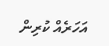އަހަރެއް ކުރިން